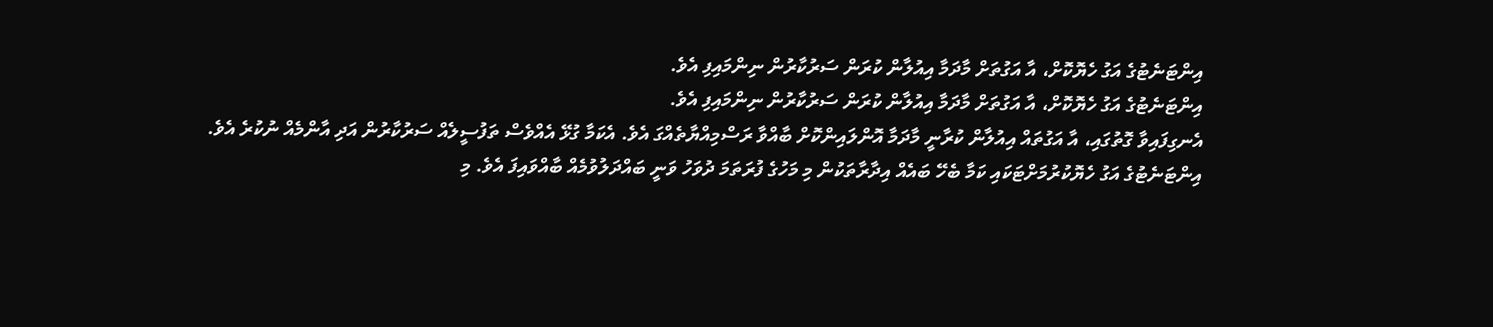އިންޓަނެޓުގެ އަގު ހެޔޮކޮށް، އާ އަގުތަށް މާދަމާ އިއުލާން ކުރަން ސަރުކާރުން ނިންމައިފި އެވެ.
އިންޓަނެޓުގެ އަގު ހެޔޮކޮށް، އާ އަގުތަށް މާދަމާ އިއުލާން ކުރަން ސަރުކާރުން ނިންމައިފި އެވެ.
އެނގިފައިވާ ގޮތުގައި، އާ އަގުތައް އިއުލާން ކުރާނީ މާދަމާ އޮންލައިންކޮށް ބާއްވާ ރަސްމިއްޔާތެއްގަ އެވެ. އެކަމާ ގުޅޭ އެއްވެސް ތަފުސީލެއް ސަރުކާރުން އަދި އާންމެއް ނުކުރެ އެވެ.
އިންޓަނެޓުގެ އަގު ހެޔޮކުރުމަށްޓަކައި ކަމާ ބެހޭ ބައެއް އިދާރާތަކުން މި މަހުގެ ފުރަތަމަ ދުވަހު ވަނީ ބައްދަލުވުމެއް ބާއްވައިފަ އެވެ. މި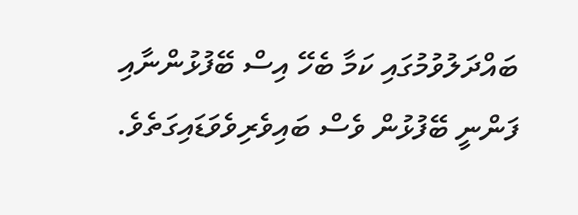ބައްދަލުވުމުގައި ކަމާ ބެހޭ އިސް ބޭފުޅުންނާއި ފަންނީ ބޭފުޅުން ވެސް ބައިވެރިވެވަޑައިގަތެވެ.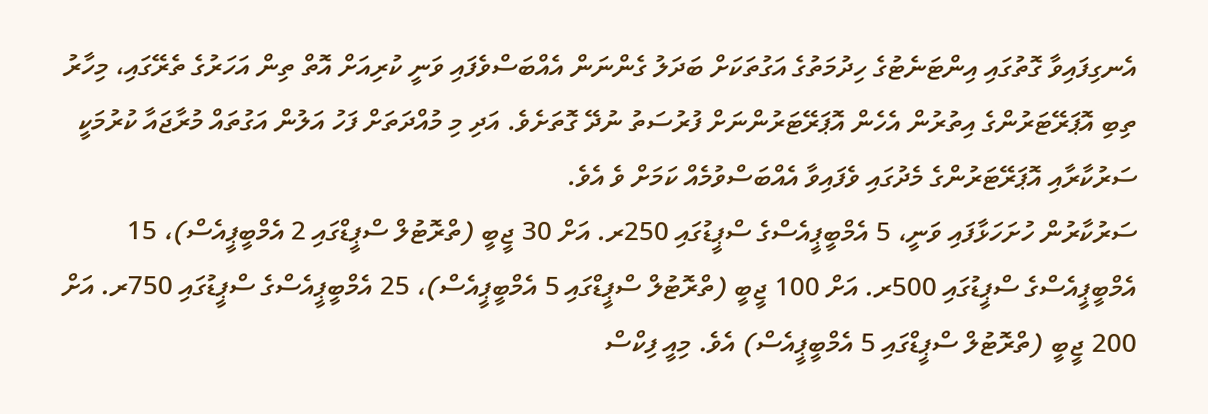އެނގިފައިވާ ގޮތުގައި އިންޓަނެޓުގެ ހިދުމަތުގެ އަގުތަކަށް ބަދަލު ގެންނަން އެއްބަސްވެފައި ވަނީ ކުރިއަށް އޮތް ތިން އަހަރުގެ ތެރޭގައި، މިހާރު ތިބި އޮޕަރޭޓަރުންގެ އިތުރުން އެހެން އޮޕަރޭޓަރުންނަށް ފުރުސަތު ނުދޭ ގޮތަށެވެ. އަދި މި މުއްދަތަށް ފަހު އަލުން އަގުތައް މުރާޖައާ ކުރުމަކީ ސަރުކާރާއި އޮޕަރޭޓަރުންގެ މެދުގައި ވެފައިވާ އެއްބަސްވުމެއް ކަމަށް ވެ އެވެ.
ސަރުކާރުން ހުށަހަޅާފައި ވަނީ، 5 އެމްބީޕީއެސްގެ ސްޕީޑުގައި 250ރ. އަށް 30 ޖީބީ (ތްރޮޓުލް ސްޕީޑްގައި 2 އެމްބީޕީއެސް)، 15 އެމްބީޕީއެސްގެ ސްޕީޑުގައި 500ރ. އަށް 100 ޖީބީ (ތްރޮޓުލް ސްޕީޑްގައި 5 އެމްބީޕީއެސް)، 25 އެމްބީޕީއެސްގެ ސްޕީޑުގައި 750ރ. އަށް 200 ޖީބީ (ތްރޮޓުލް ސްޕީޑްގައި 5 އެމްބީޕީއެސް) އެވެ. މިއީ ފިކްސް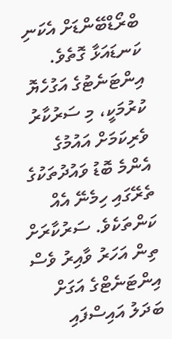ބްރޯޑްބޭންޑަށް އެކަނި ކަނޑައަޅާ ގޮތެވެ.
އިންޓަނެޓުގެ އަގުހެޔޮ ކުރުމަކީ، މި ސަރުކާރު ވެރިކަމަށް އައުމުގެ އެންމެ ބޮޑު ވައުދުތަކުގެ ތެރޭގައި ހިމެނޭ އެއް ކަންތަކެވެ. ސަރުކާރަށް ތިން އަހަރު ވާއިރު ވެސް އިންޓަނެޓްގެ އަގަށް ބަދަލު އައިސްފައި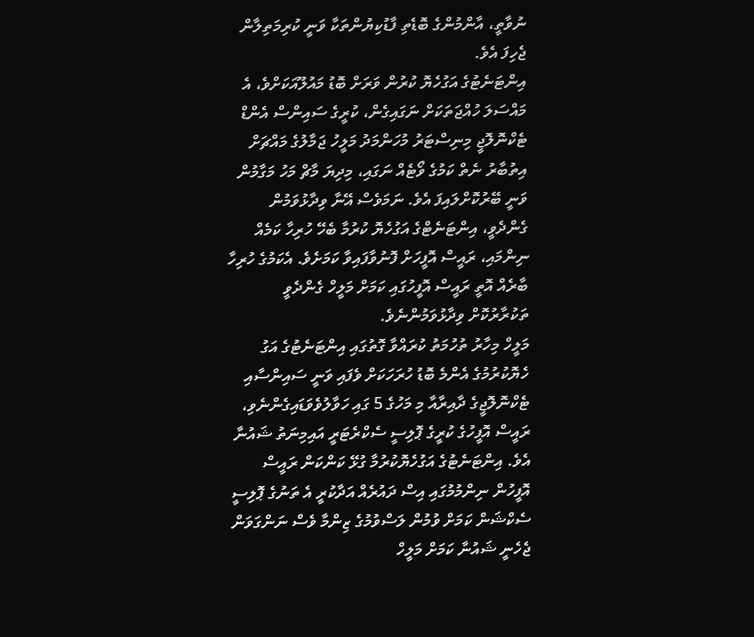ނުވާތީ، އާންމުންގެ ބޮޑެތި ފާޑުކިޔުންތަކާ ވަނީ ކުރިމަތިލާން ޖެހިފަ އެވެ.
އިންޓަނެޓުގެ އަގުހެޔޮ ކުރުން ވަރަށް ބޮޑު މައުލޫއަކަށްވެ، އެ މައްސަލަ ހުއްޖަތަކަށް ނަގައިގެން، ކުރީގެ ސައިންސް އެންޑް ޓެކްނޮލޮޖީ މިނިސްޓަރު މުހަންމަދު މަލީހު ޖަމާލުގެ މައްޗަށް އިތުބާރު ނެތް ކަމުގެ ވޯޓެއް ނަގައި، މިދިޔަ މާޗް މަހު މަގާމުން ވަނީ ބޭރުކޮށްލައިފަ އެވެ. ނަމަވެސް އޭނާ ވިދާޅުވަމުން ގެންދެވީ، އިންޓަނެޓްގެ އަގުހެޔޮ ކުރުމާ ބެހޭ ހުރިހާ ކަމެއް ނިންމައި، ރައީސް އޮފީހަށް ފޮނުވާފައިވާ ކަމަށެވެ. އެކަމުގެ ހުރިހާ ބާރެއް އޮތީ ރައީސް އޮފީހުގައި ކަމަށް މަލީހް ގެންދެވީ ތަކުރާރުކޮށް ވިދާޅުވަމުންނެވެ.
މަލީހް މިހާރު ތުހުމަތު ކުރައްވާ ގޮތުގައި އިންޓަނެޓުގެ އަގު ހެޔޮކުރުމުގެ އެންމެ ބޮޑު ހުރަހަކަށް ވެފައި ވަނީ ސައިންސާއި ޓެކްނޮލޮޖީގެ ދާއިރާއާ މި މަހުގެ 5 ގައި ހަވާލުވެވަޑައިގެންނެވި، ރައީސް އޮފީހުގެ ކުރީގެ ޕޮލިސީ ސެކްރެޓަރީ އައިމިނަތު ޝައުނާ އެވެ. އިންޓަނެޓުގެ އަގުހެޔޮކުރުމާ ގުޅޭ ކަންކަން ރައީސް އޮފީހުން ނިންމުމުގައި އިސް ދައުރެއް އަދާކުރީ އެ ތަނުގެ ޕޮލިސީ ސެކްޝަން ކަމަށް ވުމުން ލަސްވުމުގެ ޒިންމާ ވެސް ނަންގަވަން ޖެހެނީ ޝައުނާ ކަމަށް މަލީހް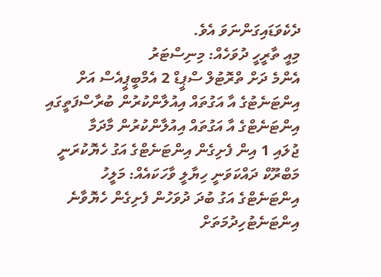ދެކެވަޑައިގަންނަވަ އެވެ.
މިއީ ތާރީހީ ދުވަހެއް: މިނިސްޓަރު
އެންމެ ދަށް ތްރޮޓުލް ސްޕީޑް 2 އެމްބީޕީއެސް އަށް
އިންޓަނެޓުގެ އާ އަގުތައް އިއުލާންކުރުން ބުރާސްފަތީގައި
އިންޓަނެޓްގެ އާ އަގުތައް އިއުލާންކުރުން މާދަމާ
ޖުލައި 1 އިން ފެށިގެން އިންޓަނެޓްގެ އަގު ހެޔޮކުރަނީ
މަބްރޫކް ދައްކަވަނީ ހިޔާލީ ވާހަކައެއް: މަލީހު
އިންޓަނެޓްގެ އަގު ބުދަ ދުވަހުން ފެށިގެން ހެޔޮވާނެ
އިންޓަނެޓުހިދުމަތަށް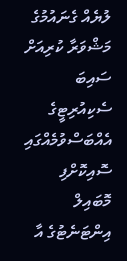ލުޔެއް ގެނައުމުގެ މަޝްވަރާ ކުރިއަށް
ސައިބަ ސެކިއުރިޓީގެ އެއްބަސްވުމެއްގައި ސޮއިކޮށްފި
މޮބައިލް އިންޓަނެޓުގެ އާ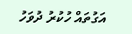އަގުތައް ހުކުރު ދުވަހު